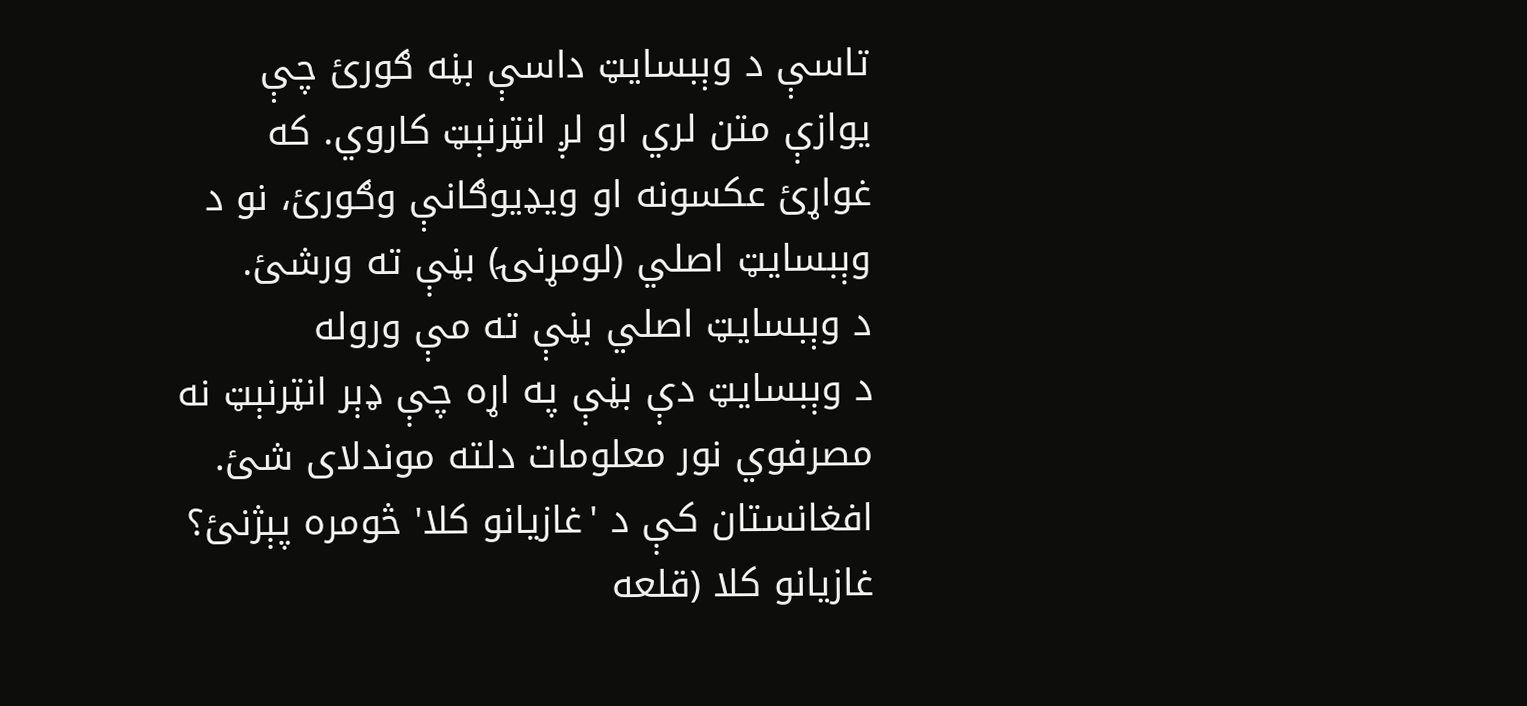تاسې د وېبسایټ داسې بڼه ګورئ چې یوازې متن لري او لږ انټرنېټ کاروي. که غواړئ عکسونه او ویډیوګانې وګورئ، نو د وېبسایټ اصلي (لومړنۍ) بڼې ته ورشئ.
د وېبسایټ اصلي بڼې ته مې وروله
د وېبسایټ دې بڼې په اړه چې ډېر انټرنېټ نه مصرفوي نور معلومات دلته موندلای شئ.
افغانستان کې د 'غازیانو کلا' څومره پېژنئ؟
غازیانو کلا (قلعه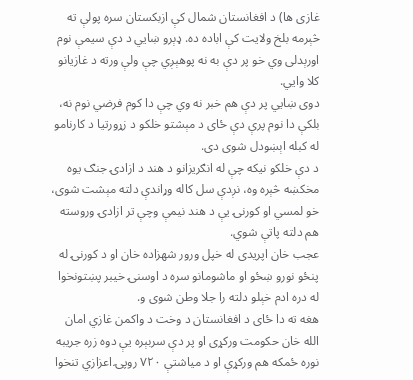غازی ها) د افغانستان شمال کې ازبکستان سره پولې ته څېرمه بلخ ولایت کې اباده ده. ډېرو ښايي د دې سیمې نوم اورېدلی وي خو پر دې به نه پوهېږي چې ولې ورته د غازیانو کلا وايي.
دوی ښايي پر دې هم خبر نه وي چې دا کوم فرضي نوم نه، بلکې دا نوم پرې دې ځای د مېشتو خلکو د زړورتیا د کارنامو له کبله اېښودل شوی دی.
د دې خلکو نیکه چې له انګریزانو د هند د ازادۍ جنګ یوه مخکښه څېره وه، نږدې سل کاله وړاندې دلته مېشت شوی، خو لمسي او کورنۍ یې د هند نیمې وچې تر ازادۍ وروسته هم دلته پاتې شوي.
عجب خان اپریدی له خپل ورور شهزاده خان او د کورنۍ له پنځو نورو ښځو او ماشومانو سره د اوسنۍ خیبر پښتونخوا له دره ادم خېلو دلته را جلا وطن شوی و.
هغه ته دا ځای د افغانستان د وخت د واکمن غازي امان الله خان حکومت ورکړی او پر دې سربېره یې دوه زره جریبه نوره ځمکه هم ورکړې او د میاشتې ۷۲۰ روپۍ اعزازي تنخوا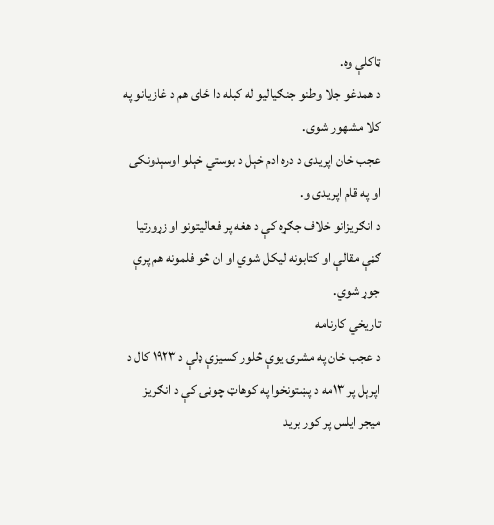ټاکلې وه.
د همدغو جلا وطنو جنګیالیو له کبله دا ځای هم د غازیانو په کلا مشهور شوی.
عجب خان اپریدی د دره ادم خېل د بوستي خېلو اوسېدونکی او په قام اپریدی و.
د انګریزانو خلاف جګړه کې د هغه پر فعالیتونو او زړورتیا ګڼې مقالې او کتابونه لیکل شوي او ان څو فلمونه هم پرې جوړ شوي.
تاریخي کارنامه
د عجب خان په مشرۍ یوې څلور کسیزې ډلې د ۱۹۲۳ کال د اپرېل پر ۱۳مه د پښتونخوا په کوهاټ چوڼۍ کې د انګریز میجر ایلس پر کور برید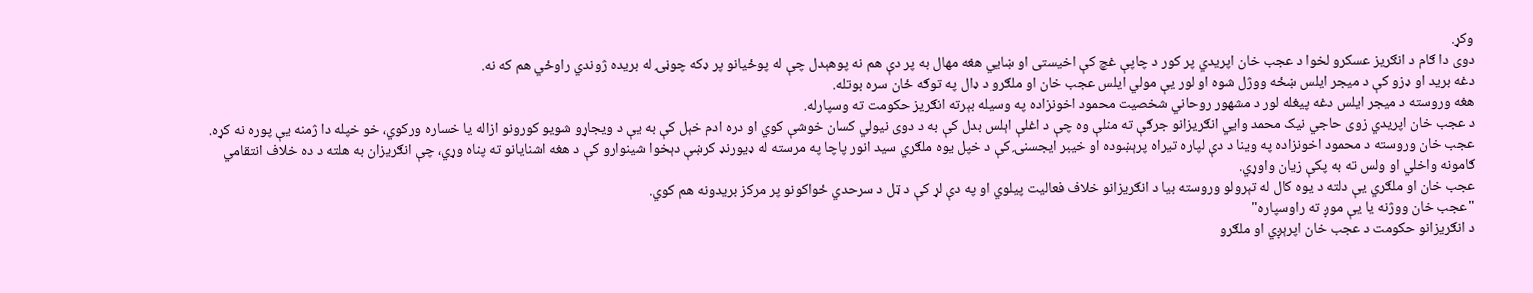وکړ.
دوی دا ګام د انګریز عسکرو لخوا د عجب خان اپریدي پر کور د چاپې غچ کې اخیستی او ښايي هغه مهال به پر دې هم نه پوهېدل چې له پوځیانو پر ډکه چوڼۍ له بریده ژوندي راوځي هم که نه.
دغه برید او ډزو کې د میجر ایلس ښځه ووژل شوه او لور یې مولي ایلس عجب خان او ملګرو د ډال په توګه ځان سره بوتله.
هغه وروسته د میجر ایلس دغه پیغله لور د مشهور روحاني شخصیت محمود اخونزاده په وسیله بېرته انګریز حکومت ته وسپارله.
د عجب خان اپریدي زوی حاجي نیک محمد وايي انګریزانو جرګې ته منلې وه چې د اغلې اېلس بدل کې به د دوی نیولي کسان خوشې کوي او دره ادم خېل کې به یې د ویجاړو شویو کورونو ازاله یا خساره ورکوي، خو خپله دا ژمنه یې پوره نه کړه.
عجب خان وروسته د محمود اخونزاده په وینا د دې لپاره تیراه پرېښوده او خیبر ایجسنۍ کې د خپل یوه ملګري سید انور پاچا په مرسته له ډیورنډ کرښې دېخوا شینوارو کې د هغه اشنایانو ته پناه وړي، چې انګریزان به هلته د ده خلاف انتقامي ګامونه واخلي او ولس ته به پکې زیان واوړي.
عجب خان او ملګري یې دلته د یوه کال له تېرولو وروسته بیا د انګریزانو خلاف فعالیت پیلوي او په دې لړ کې د ټل د سرحدي ځواکونو پر مرکز بریدونه هم کوي.
"عجب خان ووژنه یا یې موږ ته راوسپاره"
د انګریزانو حکومت د عجب خان اپرېږي او ملګرو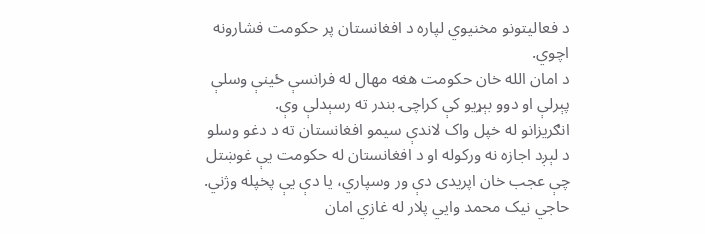د فعالیتونو مخنیوي لپاره د افغانستان پر حکومت فشارونه اچوي.
د امان الله خان حکومت هغه مهال له فرانسې ځینې وسلې پېرلې او دوو بېړیو کې کراچۍ بندر ته رسېدلې وې.
انګریزانو له خپل واک لاندې سیمو افغانستان ته د دغو وسلو د لېږد اجازه نه ورکوله او د افغانستان له حکومت یې غوښتل چې عجب خان اپریدی دې ور وسپاري، یا دې یې پخپله وژني.
حاجي نیک محمد وايي پلار له غازي امان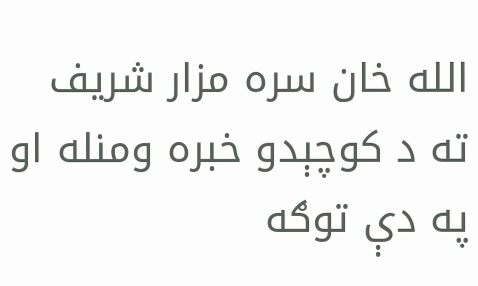الله خان سره مزار شریف ته د کوچېدو خبره ومنله او په دې توګه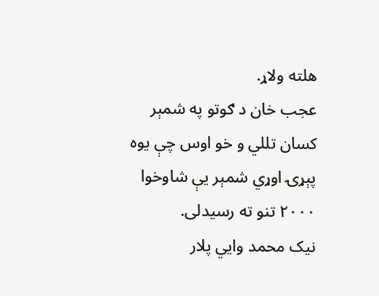هلته ولاړ.
عجب خان د ګوتو په شمېر کسان تللي و خو اوس چې یوه پېړۍ اوړي شمېر یې شاوخوا ۲۰۰۰ تنو ته رسیدلی.
نیک محمد وايي پلار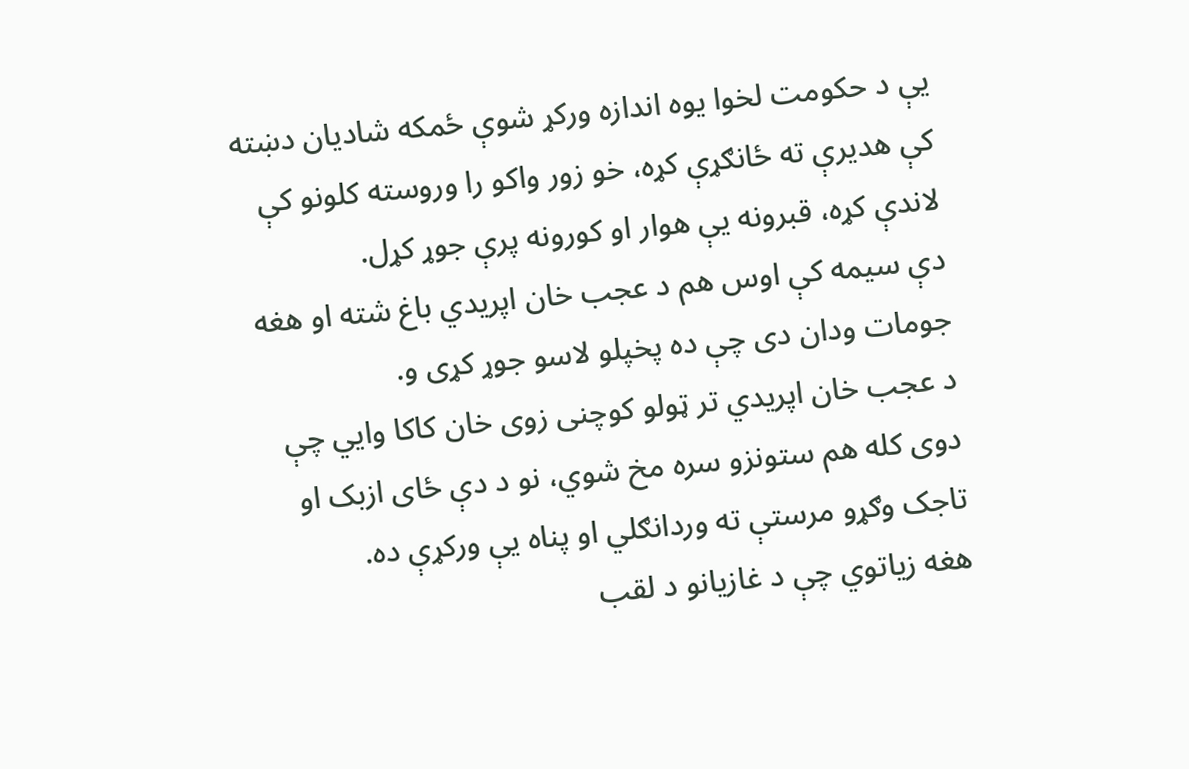یې د حکومت لخوا یوه اندازه ورکړ شوې ځمکه شادیان دښته کې هدیرې ته ځانګړې کړه، خو زور واکو را وروسته کلونو کې لاندې کړه، قبرونه یې هوار او کورونه پرې جوړ کړل.
دې سیمه کې اوس هم د عجب خان اپریدي باغ شته او هغه جومات ودان دی چې ده پخپلو لاسو جوړ کړی و.
د عجب خان اپریدي تر ټولو کوچنی زوی خان کاکا وايي چې دوی کله هم ستونزو سره مخ شوي، نو د دې ځای ازبک او تاجک وګړو مرستې ته وردانګلي او پناه یې ورکړې ده.
هغه زیاتوي چې د غازیانو د لقب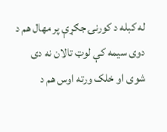له کبله د کورنۍ جګړې پر مهال هم د دوی سیمه کې لوټ تالان نه دی شوی او خلک ورته اوس هم د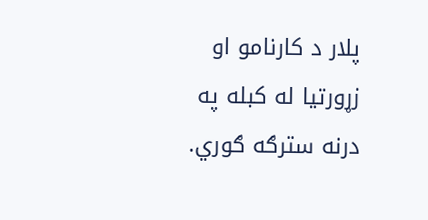پلار د کارنامو او زړورتیا له کبله په درنه سترګه ګوري.